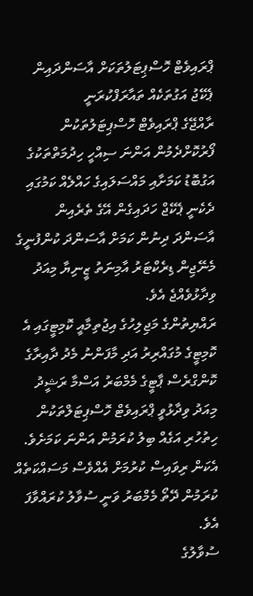ޕްރައިވެޓް ހޮސްޕިޓަލުތަކަށް އާސަންދައިން ޕެކޭޖު އަގުތަކެއް ތައާރަފްކުރަނީ
ރާއްޖޭގެ ޕްރައިވެޓް ހޮސްޕިޓަލުތަކުން ފޯރުކޮށްދެމުން އަންނަ ސިއްހީ ހިދުމަތްތަކުގެ އަގުބޮޑު ކަމަށާއި މައްސަލައިގެ ހައްލެއް ކަމުގައި ދެކެނީ ޕެކޭޖް ހަދައިގެން އޭގެ ތެރެއިން އާސަންދަ ދިނުން ކަމަށް އާސަންދަ ކުންފުނީގެ މެނޭޖިން ޑިރެކްޓަރު އާމިނަތު ޒީނިޔާ މިއަދު ވިދާޅުވެއްޖެ އެވެ.
ރައްޔިތުންގެ މަޖިލިހުގެ އިޖުތިމާއީ ކޮމިޓީގައި އެ ކޮމިޓީގެ މުގައްރިރު އަދި މާފަންނު މެދު ދާއިރާގެ ކޮންގްރެސް ޕާޓީގެ މެމްބަރު އަސްމާ ރަޝީދު މިއަދު ވިދާޅުވީ ޕްރައިވެޓް ހޮސްޕިޓަލްތަކުން ހިތުހުރި އަގެއް ބިލު ކުރަމުން އަންނަ ކަމަށެވެ. އެކަން ރިވައިސް ކުރުމަށް އެއްވެސް މަސައްކަތެއް ކުރަމުން ދޭތޯ މެމްބަރު ވަނީ ސުވާލު ކުރައްވާފަ އެވެ.
ސުވާލުގެ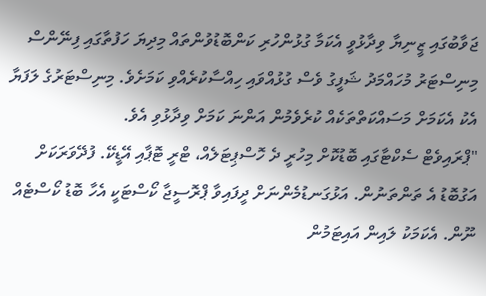ޖަވާބުގައި ޒީނިޔާ ވިދާޅުވީ އެކަމާ ގުޅުންހުރި ކަންބޮޑުވުންތައް މިދިޔަ ހަފުތާގައި ފިނޭންސް މިނިސްޓަރު މުހައްމަދު ޝަފީގު ވެސް ގުޅުއްވައި ހިއްސާކުރެއްވި ކަމަށެވެ. މިނިސްޓަރުގެ ލަފަޔާ އެކު އެކަމަށް މަސައްކަތްތަކެއް ކުރެވެމުން އަންނަ ކަމަށް ވިދާޅުވި އެވެ.
"ޕްރައިވެޓް ސެކްޓާގައި ބޮޑުކޮށް މިހުރީ ދެ ހޮސްޕިޓަލެއް، ޓްރީ ޓޮޕާއި އޭޑީކޭ. ފުދޭވަރަކަށް އަގުބޮޑު އެ ތަންތަނުން. އަޅުގަނޑުމެންނަށް ދީފައިވާ ޕްރޮސީޖާ ކޯސްޓަކީ އެހާ ބޮޑު ކޯސްޓެއް ނޫން. އެކަމަކު ލައިން އައިޓަމުން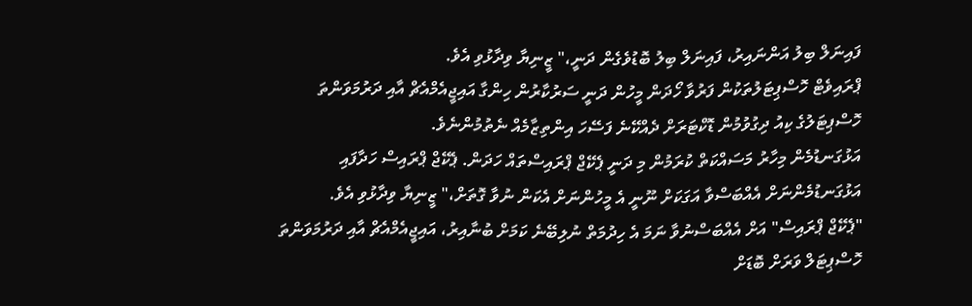ފައިނަލް ބިލު އަންނައިރު، ފައިނަލް ބިލު ބޮޑުވެގެން ދަނީ،" ޒީނިޔާ ވިދާޅުވި އެވެ.
ޕްރައިވެޓް ހޮސްޕިޓަލުތަކުން ފަރުވާ ހޯދަން މީހުން ދަނީ ސަރުކާރުން ހިންގާ އައިޖީއެމްއެޗް އާއި ދަރުމަވަންތަ ހޮސްޕިޓަލުގެ ކިއު ދިގުވުމުން ޑޮކްޓަރަށް ދެއްކޭނެ ފަސޭހަ އިންތިޒާމެއް ނެތުމުންނެވެ.
އަޅުގަނޑުމެން މިހާރު މަސައްކަތް ކުރަމުން މި ދަނީ ޕެކޭޖް ޕްރައިސްތައް ހަދަން. ޕެކޭޖް ޕްރައިސް ހަދާފައި އަޅުގަނޑުމެންނަށް އެއްބަސްވާ އަގަކަށް ނޫނީ އެ މީހުންނަށް އެކަން ނުވާ ގޮތަށް،" ޒީނިޔާ ވިދާޅުވި އެވެ.
"ޕެކޭޖް ޕްރައިސް" އަށް އެއްބަސްނުވާ ނަމަ އެ ހިދުމަތް ނުލިބޭނެ ކަމަށް ބުނާއިރު، އައިޖީއެމްއެޗް އާއި ދަރުމަވަންތަ ހޮސްޕިޓަލް ވަރަށް ބޮޑަށް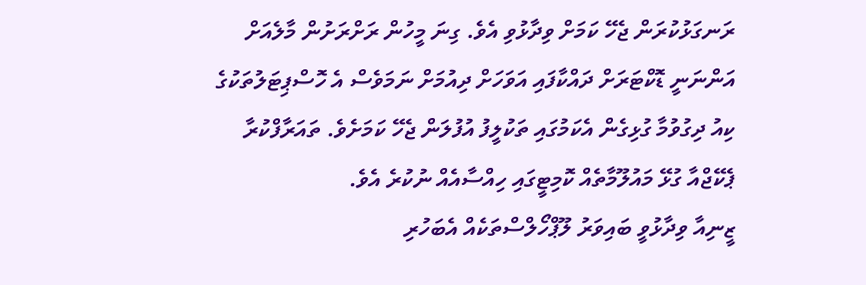ރަނގަޅުކުރަން ޖެހޭ ކަމަށް ވިދާޅުވި އެވެ. ގިނަ މީހުން ރަށްރަށުން މާލެއަށް އަންނަނީ ޑޮކްޓަރަށް ދައްކާފައި އަވަހަށް ދިއުމަށް ނަމަވެސް އެ ހޮސްޕިޓަލުތަކުގެ ކިއު ދިގުވުމާ ގުޅިގެން އެކަމުގައި ތަކުލީފު އުފުލަން ޖެހޭ ކަމަށެވެ. ތައަރާފްކުރާ ޕެކޭޖްއާ ގުޅޭ މައުލޫމާތެއް ކޮމިޓީގައި ހިއްސާއެއް ނުކުރެ އެވެ.
ޒީނިއާ ވިދާޅުވީ ބައިވަރު ލޫޕްހޯލްސްތަކެއް އެބަހުރި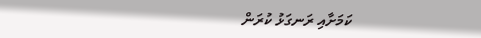ކަމަށާއި ރަނގަޅު ކުރަން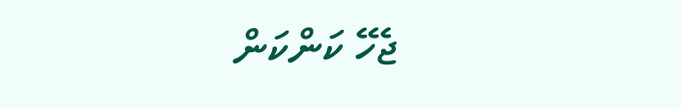ޖެހޭ ކަންކަން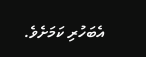އެބަހުރި ކަމަށެވެ.